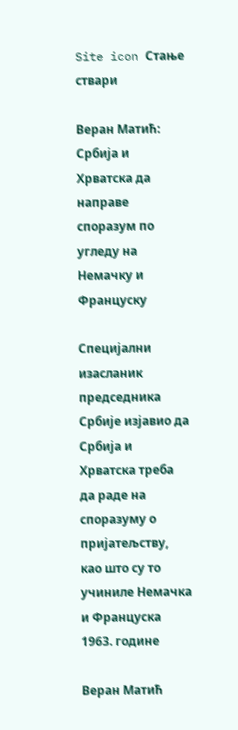Site icon Стање ствари

Веран Матић: Србија и Хрватска да направе споразум по угледу на Немачку и Француску

Специјални изасланик председника Србије изјавио да Србија и Хрватска треба да раде на споразуму о пријатељству, као што су то учиниле Немачка и Француска 1963. године

Веран Матић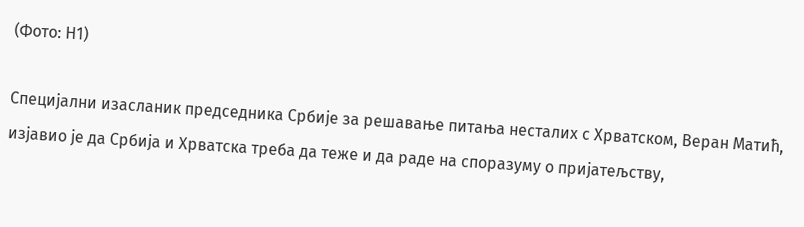(Фото: Н1)

Специјални изасланик председника Србије за решавање питања несталих с Хрватском, Веран Матић, изјавио је да Србија и Хрватска треба да теже и да раде на споразуму о пријатељству,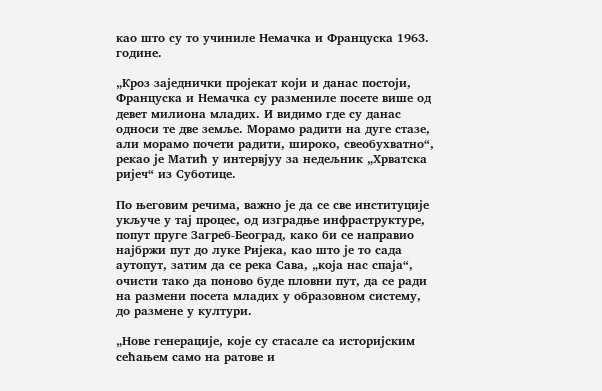као што су то учиниле Немачка и Француска 1963. године.

„Кроз заједнички пројекат који и данас постоји, Француска и Немачка су размениле посете више од девет милиона младих. И видимо где су данас односи те две земље. Морамо радити на дуге стазе, али морамо почети радити, широко, свеобухватно“, рекао је Матић у интервјуу за недељник „Хрватска ријеч“ из Суботице.

По његовим речима, важно је да се све институције укључе у тај процес, од изградње инфраструктуре, попут пруге Загреб-Београд, како би се направио најбржи пут до луке Ријека, као што је то сада аутопут, затим да се река Сава, „која нас спаја“, очисти тако да поново буде пловни пут, да се ради на размени посета младих у образовном систему, до размене у култури.

„Нове генерације, које су стасале са историјским сећањем само на ратове и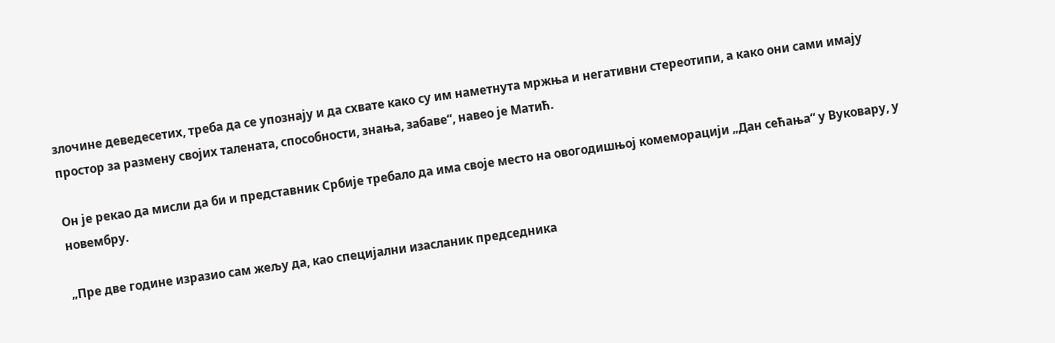злочине деведесетих, треба да се упознају и да схвате како су им наметнута мржња и негативни стереотипи, а како они сами имају простор за размену својих талената, способности, знања, забаве“, навео је Матић.

Он је рекао да мисли да би и представник Србије требало да има своје место на овогодишњој комеморацији „Дан сећања“ у Вуковару, у новембру.

„Пре две године изразио сам жељу да, као специјални изасланик председника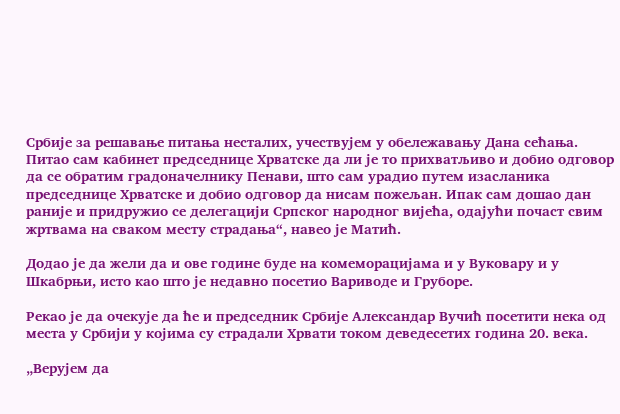Србије за решавање питања несталих, учествујем у обележавању Дана сећања. Питао сам кабинет председнице Хрватске да ли је то прихватљиво и добио одговор да се обратим градоначелнику Пенави, што сам урадио путем изасланика председнице Хрватске и добио одговор да нисам пожељан. Ипак сам дошао дан раније и придружио се делегацији Српског народног вијећа, одајући почаст свим жртвама на сваком месту страдања“, навео је Матић.

Додао је да жели да и ове године буде на комеморацијама и у Вуковару и у Шкабрњи, исто као што је недавно посетио Вариводе и Груборе.

Рекао је да очекује да ће и председник Србије Александар Вучић посетити нека од места у Србији у којима су страдали Хрвати током деведесетих година 20. века.

„Верујем да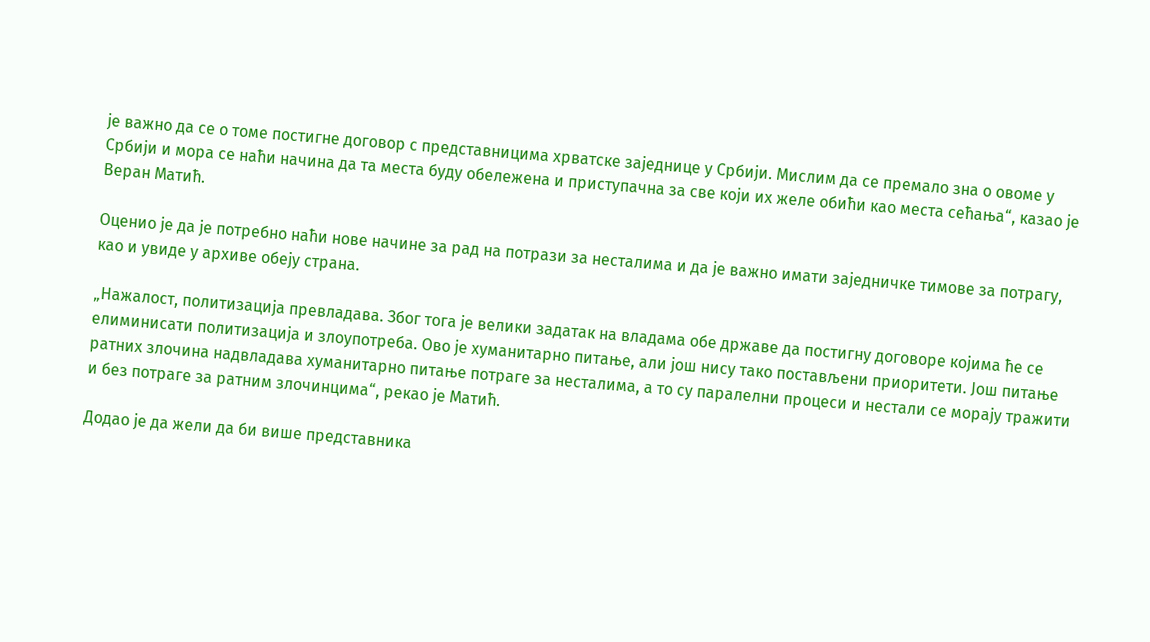је важно да се о томе постигне договор с представницима хрватске заједнице у Србији. Мислим да се премало зна о овоме у Србији и мора се наћи начина да та места буду обележена и приступачна за све који их желе обићи као места сећања“, казао је Веран Матић.

Оценио је да је потребно наћи нове начине за рад на потрази за несталима и да је важно имати заједничке тимове за потрагу, као и увиде у архиве обеју страна.

„Нажалост, политизација превладава. Због тога је велики задатак на владама обе државе да постигну договоре којима ће се елиминисати политизација и злоупотреба. Ово је хуманитарно питање, али још нису тако постављени приоритети. Још питање ратних злочина надвладава хуманитарно питање потраге за несталима, а то су паралелни процеси и нестали се морају тражити и без потраге за ратним злочинцима“, рекао је Матић.

Додао је да жели да би више представника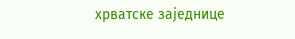хрватске заједнице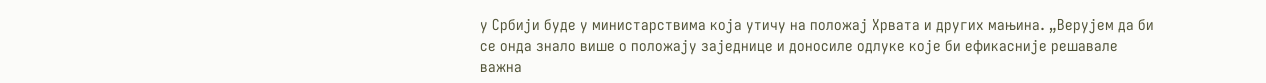у Србији буде у министарствима која утичу на положај Хрвата и других мањина. „Верујем да би се онда знало више о положају заједнице и доносиле одлуке које би ефикасније решавале важна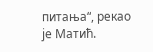питања“, рекао је Матић.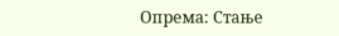Опрема: Стање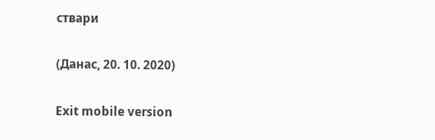ствари

(Данас, 20. 10. 2020)

Exit mobile version